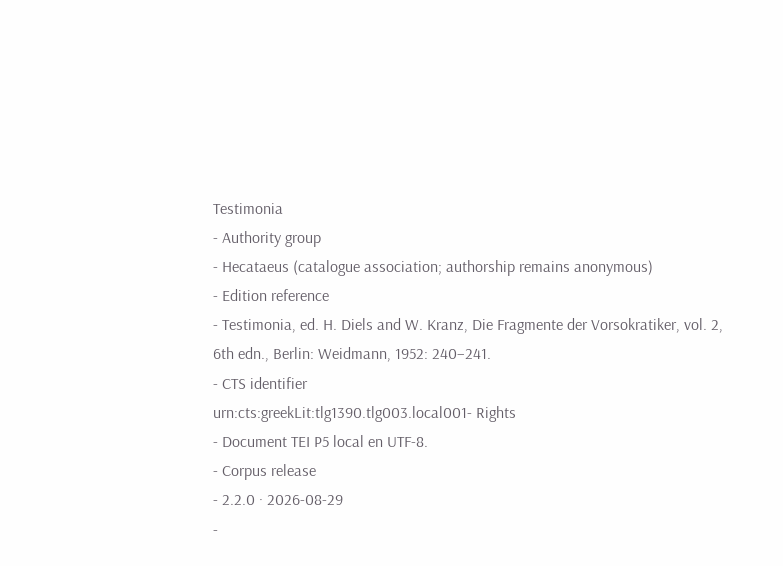Testimonia
- Authority group
- Hecataeus (catalogue association; authorship remains anonymous)
- Edition reference
- Testimonia, ed. H. Diels and W. Kranz, Die Fragmente der Vorsokratiker, vol. 2, 6th edn., Berlin: Weidmann, 1952: 240–241.
- CTS identifier
urn:cts:greekLit:tlg1390.tlg003.local001- Rights
- Document TEI P5 local en UTF-8.
- Corpus release
- 2.2.0 · 2026-08-29
-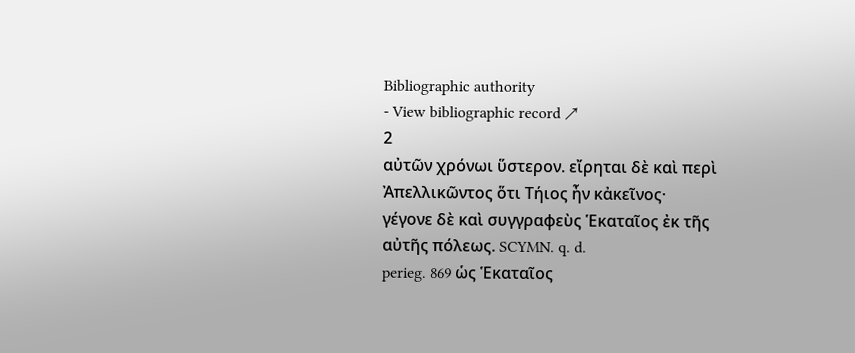Bibliographic authority
- View bibliographic record ↗
2
αὐτῶν χρόνωι ὕστερον. εἴρηται δὲ καὶ περὶ Ἀπελλικῶντος ὅτι Τήιος ἦν κἀκεῖνος·
γέγονε δὲ καὶ συγγραφεὺς Ἑκαταῖος ἐκ τῆς αὐτῆς πόλεως. SCYMN. q. d.
perieg. 869 ὡς Ἑκαταῖος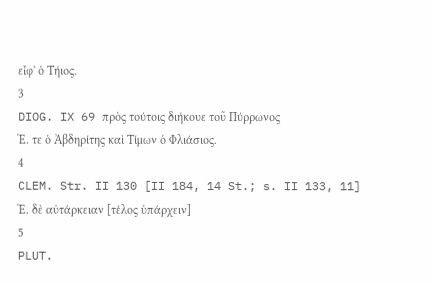εἶφ' ὁ Τήιος.
3
DIOG. IX 69 πρὸς τούτοις διήκουε τοῦ Πύρρωνος
Ἑ. τε ὁ Ἀβδηρίτης καὶ Τίμων ὁ Φλιάσιος.
4
CLEM. Str. II 130 [II 184, 14 St.; s. II 133, 11]
Ἑ. δὲ αὐτάρκειαν [τέλος ὑπάρχειν]
5
PLUT.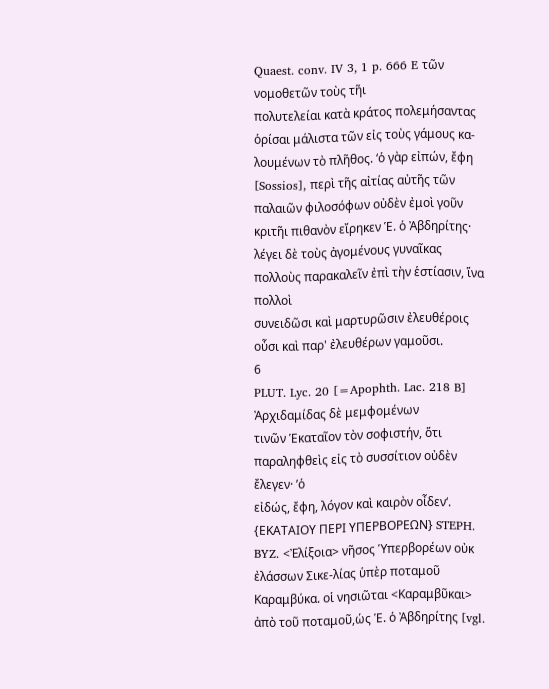Quaest. conv. IV 3, 1 p. 666 E τῶν νομοθετῶν τοὺς τῆι
πολυτελείαι κατὰ κράτος πολεμήσαντας ὁρίσαι μάλιστα τῶν εἰς τοὺς γάμους κα-
λουμένων τὸ πλῆθος. ‘ὁ γὰρ εἰπών, ἔφη [Sossios], περὶ τῆς αἰτίας αὐτῆς τῶν
παλαιῶν φιλοσόφων οὐδὲν ἐμοὶ γοῦν κριτῆι πιθανὸν εἴρηκεν Ἑ. ὁ Ἀβδηρίτης·
λέγει δὲ τοὺς ἀγομένους γυναῖκας πολλοὺς παρακαλεῖν ἐπὶ τὴν ἑστίασιν, ἵνα πολλοὶ
συνειδῶσι καὶ μαρτυρῶσιν ἐλευθέροις οὖσι καὶ παρ' ἐλευθέρων γαμοῦσι.
6
PLUT. Lyc. 20 [=Apophth. Lac. 218 B] Ἀρχιδαμίδας δὲ μεμφομένων
τινῶν Ἑκαταῖον τὸν σοφιστήν, ὅτι παραληφθεὶς εἰς τὸ συσσίτιον οὐδὲν ἔλεγεν· ’ὁ
εἰδώς, ἔφη, λόγον καὶ καιρὸν οἶδεν‘.
{ΕΚΑΤΑΙΟΥ ΠΕΡΙ ΥΠΕΡΒΟΡΕΩΝ} STEPH. BYZ. <Ἐλίξοια> νῆσος Ὑπερβορέων οὐκ ἐλάσσων Σικε-λίας ὑπὲρ ποταμοῦ Καραμβύκα. οἱ νησιῶται <Καραμβῦκαι> ἀπὸ τοῦ ποταμοῦ,ὡς Ἑ. ὁ Ἀβδηρίτης [vgl.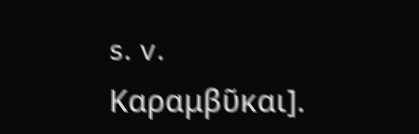s. v. Καραμβῦκαι].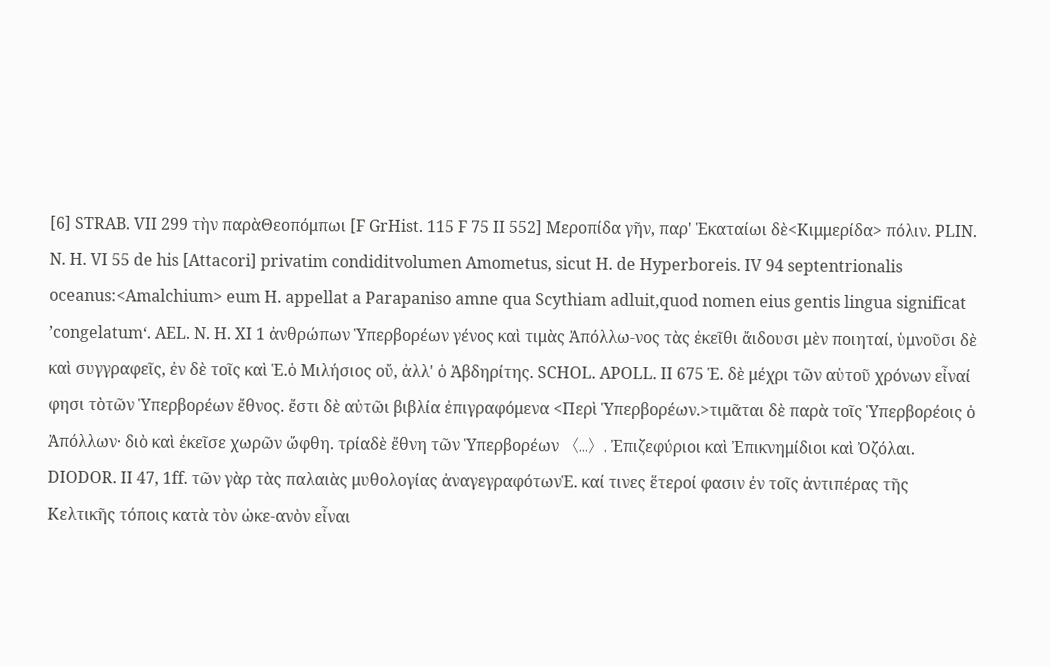[6] STRAB. VII 299 τὴν παρὰΘεοπόμπωι [F GrHist. 115 F 75 II 552] Μεροπίδα γῆν, παρ' Ἑκαταίωι δὲ<Κιμμερίδα> πόλιν. PLIN. N. H. VI 55 de his [Attacori] privatim condiditvolumen Amometus, sicut H. de Hyperboreis. IV 94 septentrionalis oceanus:<Amalchium> eum H. appellat a Parapaniso amne qua Scythiam adluit,quod nomen eius gentis lingua significat ’congelatum‘. AEL. N. H. XI 1 ἀνθρώπων Ὑπερβορέων γένος καὶ τιμὰς Ἀπόλλω-νος τὰς ἐκεῖθι ἄιδουσι μὲν ποιηταί, ὑμνοῦσι δὲ καὶ συγγραφεῖς, ἐν δὲ τοῖς καὶ Ἑ.ὁ Μιλήσιος οὔ, ἀλλ' ὁ Ἀβδηρίτης. SCHOL. APOLL. II 675 Ἑ. δὲ μέχρι τῶν αὑτοῦ χρόνων εἶναί φησι τὸτῶν Ὑπερβορέων ἔθνος. ἔστι δὲ αὐτῶι βιβλία ἐπιγραφόμενα <Περὶ Ὑπερβορέων.>τιμᾶται δὲ παρὰ τοῖς Ὑπερβορέοις ὁ Ἀπόλλων· διὸ καὶ ἐκεῖσε χωρῶν ὤφθη. τρίαδὲ ἔθνη τῶν Ὑπερβορέων 〈...〉, Ἐπιζεφύριοι καὶ Ἐπικνημίδιοι καὶ Ὀζόλαι. DIODOR. II 47, 1ff. τῶν γὰρ τὰς παλαιὰς μυθολογίας ἀναγεγραφότωνἙ. καί τινες ἕτεροί φασιν ἐν τοῖς ἀντιπέρας τῆς Κελτικῆς τόποις κατὰ τὸν ὠκε-ανὸν εἶναι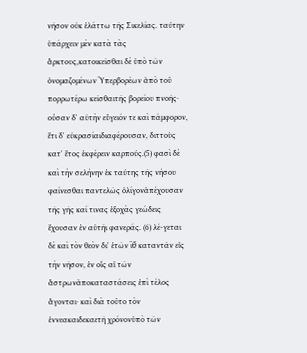νῆσον οὐκ ἐλάττω τῆς Σικελίας. ταύτην ὑπάρχειν μὲν κατὰ τὰς ἄρκτους,κατοικεῖσθαι δὲ ὑπὸ τῶν ὀνομαζομένων Ὑπερβορέων ἀπὸ τοῦ πορρωτέρω κεῖσθαιτῆς βορείου πνοῆς· οὖσαν δ' αὐτὴν εὔγειόν τε καὶ πάμφορον, ἔτι δ' εὐκρασίαιδιαφέρουσαν, διττοὺς κατ' ἔτος ἐκφέρειν καρπούς.(5) φασὶ δὲ καὶ τὴν σελήνην ἐκ ταύτης τῆς νήσου φαίνεσθαι παντελῶς ὀλίγονἀπέχουσαν τῆς γῆς καί τινας ἐξοχὰς γεώδεις ἔχουσαν ἐν αὑτῆι φανεράς. (6) λέ-γεται δὲ καὶ τὸν θεὸν δι' ἐτῶν ι̅θ̅ καταντᾶν εἰς τὴν νῆσον, ἐν οἷς αἱ τῶν ἄστρωνἀποκαταστάσεις ἐπὶ τέλος ἄγονται· καὶ διὰ τοῦτο τὸν ἐννεακαιδεκαετῆ χρόνονὑπὸ τῶν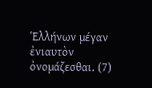Ἑλλήνων μέγαν ἐνιαυτὸν ὀνομάζεσθαι. (7)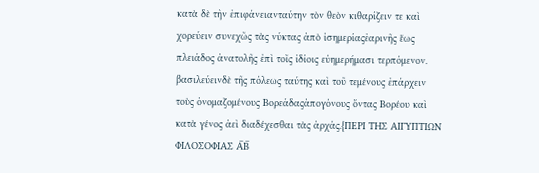κατὰ δὲ τὴν ἐπιφάνειανταύτην τὸν θεὸν κιθαρίζειν τε καὶ χορεύειν συνεχῶς τὰς νύκτας ἀπὸ ἰσημερίαςἐαρινῆς ἕως πλειάδος ἀνατολῆς ἐπὶ τοῖς ἰδίοις εὐημερήμασι τερπόμενον. βασιλεύεινδὲ τῆς πόλεως ταύτης καὶ τοῦ τεμένους ἐπάρχειν τοὺς ὀνομαζομένους Βορεάδαςἀπογόνους ὄντας Βορέου καὶ κατὰ γένος ἀεὶ διαδέχεσθαι τὰς ἀρχάς.{ΠΕΡΙ ΤΗΣ ΑΙΓΥΠΤΙΩΝ ΦΙΛΟΣΟΦΙΑΣ Α̅Β̅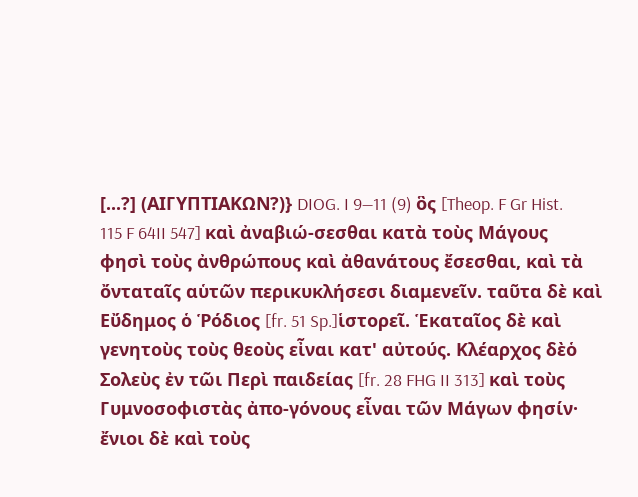[...?] (ΑΙΓΥΠΤΙΑΚΩΝ?)} DIOG. I 9—11 (9) ὃς [Theop. F Gr Hist. 115 F 64II 547] καὶ ἀναβιώ-σεσθαι κατὰ τοὺς Μάγους φησὶ τοὺς ἀνθρώπους καὶ ἀθανάτους ἔσεσθαι, καὶ τὰ ὄνταταῖς αὑτῶν περικυκλήσεσι διαμενεῖν. ταῦτα δὲ καὶ Εὔδημος ὁ Ῥόδιος [fr. 51 Sp.]ἱστορεῖ. Ἑκαταῖος δὲ καὶ γενητοὺς τοὺς θεοὺς εἶναι κατ' αὐτούς. Κλέαρχος δὲὁ Σολεὺς ἐν τῶι Περὶ παιδείας [fr. 28 FHG II 313] καὶ τοὺς Γυμνοσοφιστὰς ἀπο-γόνους εἶναι τῶν Μάγων φησίν· ἔνιοι δὲ καὶ τοὺς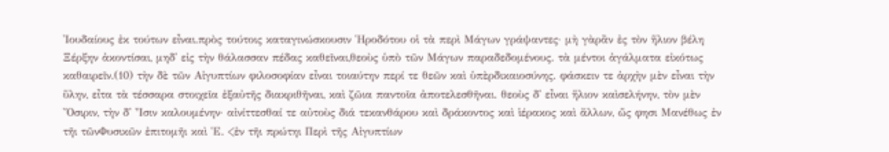Ἰουδαίους ἐκ τούτων εἶναι.πρὸς τούτοις καταγινώσκουσιν Ἡροδότου οἱ τὰ περὶ Μάγων γράψαντες· μὴ γὰρἂν ἐς τὸν ἥλιον βέλη Ξέρξην ἀκοντίσαι, μηδ' εἰς τὴν θάλασσαν πέδας καθεῖναι,θεοὺς ὑπὸ τῶν Μάγων παραδεδομένους. τὰ μέντοι ἀγάλματα εἰκότως καθαιρεῖν.(10) τὴν δὲ τῶν Αἰγυπτίων φιλοσοφίαν εἶναι τοιαύτην περί τε θεῶν καὶ ὑπὲρδικαιοσύνης. φάσκειν τε ἀρχὴν μὲν εἶναι τὴν ὕλην, εἶτα τὰ τέσσαρα στοιχεῖα ἐξαὐτῆς διακριθῆναι, καὶ ζῶια παντοῖα ἀποτελεσθῆναι. θεοὺς δ' εἶναι ἥλιον καὶσελήνην, τὸν μὲν Ὄσιριν, τὴν δ' Ἶσιν καλουμένην· αἰνίττεσθαί τε αὐτοὺς διά τεκανθάρου καὶ δράκοντος καὶ ἱέρακος καὶ ἄλλων, ὥς φησι Μανέθως ἐν τῆι τῶνΦυσικῶν ἐπιτομῆι καὶ Ἑ. <ἐν τῆι πρώτηι Περὶ τῆς Αἰγυπτίων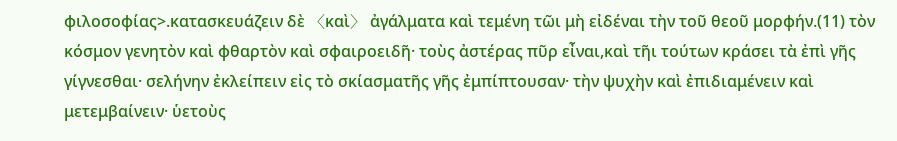φιλοσοφίας>.κατασκευάζειν δὲ 〈καὶ〉 ἀγάλματα καὶ τεμένη τῶι μὴ εἰδέναι τὴν τοῦ θεοῦ μορφήν.(11) τὸν κόσμον γενητὸν καὶ φθαρτὸν καὶ σφαιροειδῆ· τοὺς ἀστέρας πῦρ εἶναι,καὶ τῆι τούτων κράσει τὰ ἐπὶ γῆς γίγνεσθαι· σελήνην ἐκλείπειν εἰς τὸ σκίασματῆς γῆς ἐμπίπτουσαν· τὴν ψυχὴν καὶ ἐπιδιαμένειν καὶ μετεμβαίνειν· ὑετοὺς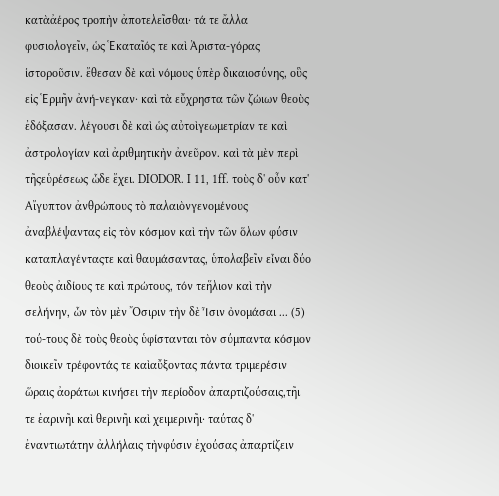κατὰἀέρος τροπὴν ἀποτελεῖσθαι· τά τε ἄλλα φυσιολογεῖν, ὡς Ἑκαταῖός τε καὶ Ἀριστα-γόρας ἱστοροῦσιν. ἔθεσαν δὲ καὶ νόμους ὑπὲρ δικαιοσύνης, οὓς εἰς Ἑρμῆν ἀνή-νεγκαν· καὶ τὰ εὔχρηστα τῶν ζώιων θεοὺς ἐδόξασαν. λέγουσι δὲ καὶ ὡς αὐτοὶγεωμετρίαν τε καὶ ἀστρολογίαν καὶ ἀριθμητικὴν ἀνεῦρον. καὶ τὰ μὲν περὶ τῆςεὑρέσεως ὧδε ἔχει. DIODOR. I 11, 1ff. τοὺς δ' οὖν κατ' Αἴγυπτον ἀνθρώπους τὸ παλαιὸνγενομένους ἀναβλέψαντας εἰς τὸν κόσμον καὶ τὴν τῶν ὅλων φύσιν καταπλαγένταςτε καὶ θαυμάσαντας, ὑπολαβεῖν εἶναι δύο θεοὺς ἀιδίους τε καὶ πρώτους, τόν τεἥλιον καὶ τὴν σελήνην, ὧν τὸν μὲν Ὄσιριν τὴν δὲ Ἶσιν ὀνομάσαι ... (5) τού-τους δὲ τοὺς θεοὺς ὑφίστανται τὸν σύμπαντα κόσμον διοικεῖν τρέφοντάς τε καὶαὔξοντας πάντα τριμερέσιν ὥραις ἀοράτωι κινήσει τὴν περίοδον ἀπαρτιζούσαις,τῆι τε ἐαρινῆι καὶ θερινῆι καὶ χειμερινῆι· ταύτας δ' ἐναντιωτάτην ἀλλήλαις τὴνφύσιν ἐχούσας ἀπαρτίζειν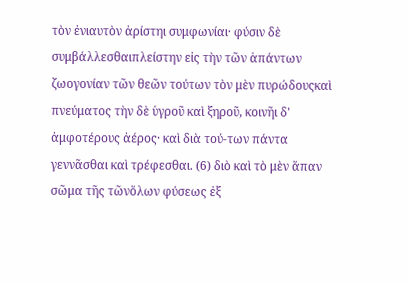τὸν ἐνιαυτὸν ἀρίστηι συμφωνίαι· φύσιν δὲ συμβάλλεσθαιπλείστην εἰς τὴν τῶν ἁπάντων ζωογονίαν τῶν θεῶν τούτων τὸν μὲν πυρώδουςκαὶ πνεύματος τὴν δὲ ὑγροῦ καὶ ξηροῦ, κοινῆι δ' ἀμφοτέρους ἀέρος· καὶ διὰ τού-των πάντα γεννᾶσθαι καὶ τρέφεσθαι. (6) διὸ καὶ τὸ μὲν ἅπαν σῶμα τῆς τῶνὅλων φύσεως ἐξ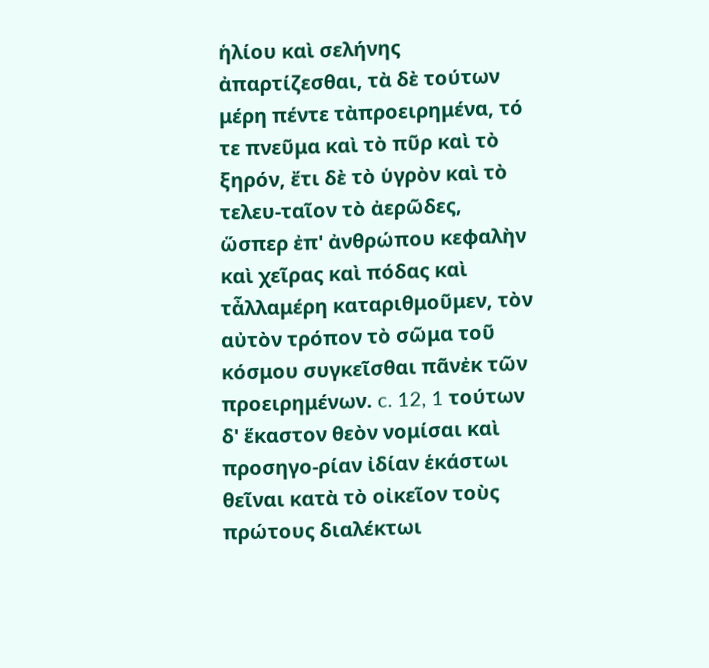ἡλίου καὶ σελήνης ἀπαρτίζεσθαι, τὰ δὲ τούτων μέρη πέντε τὰπροειρημένα, τό τε πνεῦμα καὶ τὸ πῦρ καὶ τὸ ξηρόν, ἔτι δὲ τὸ ὑγρὸν καὶ τὸ τελευ-ταῖον τὸ ἀερῶδες, ὥσπερ ἐπ' ἀνθρώπου κεφαλὴν καὶ χεῖρας καὶ πόδας καὶ τἆλλαμέρη καταριθμοῦμεν, τὸν αὐτὸν τρόπον τὸ σῶμα τοῦ κόσμου συγκεῖσθαι πᾶνἐκ τῶν προειρημένων. c. 12, 1 τούτων δ' ἕκαστον θεὸν νομίσαι καὶ προσηγο-ρίαν ἰδίαν ἑκάστωι θεῖναι κατὰ τὸ οἰκεῖον τοὺς πρώτους διαλέκτωι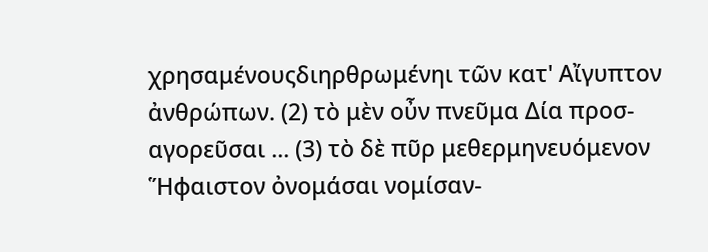χρησαμένουςδιηρθρωμένηι τῶν κατ' Αἴγυπτον ἀνθρώπων. (2) τὸ μὲν οὖν πνεῦμα Δία προσ-αγορεῦσαι ... (3) τὸ δὲ πῦρ μεθερμηνευόμενον Ἥφαιστον ὀνομάσαι νομίσαν-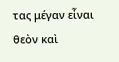τας μέγαν εἶναι θεὸν καὶ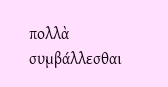πολλὰ συμβάλλεσθαι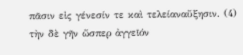πᾶσιν εἰς γένεσίν τε καὶ τελείαναὔξησιν. (4) τὴν δὲ γῆν ὥσπερ ἀγγεῖόν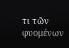τι τῶν φυομένων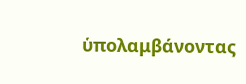ὑπολαμβάνοντας